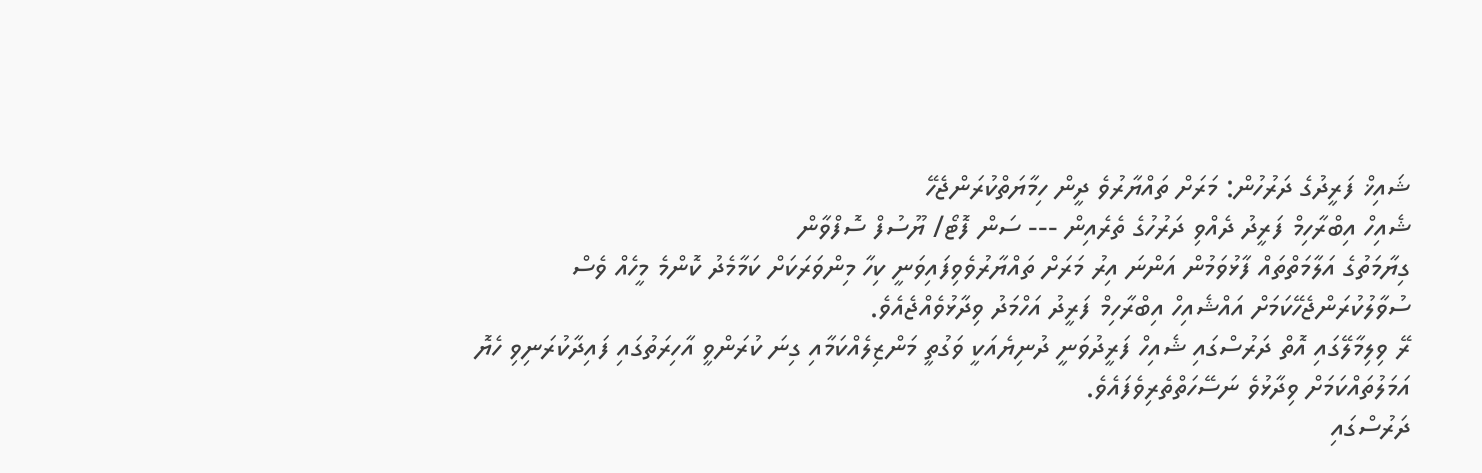ޝައިޚް ފަރީދުގެ ދަރުހުން: މަރަށް ތައްޔާރުވެ ދީން ހިމާޔަތްކުރަންޖެހޭ
ޝެއިހް އިބްރާހިމް ފަރީދު ދެއްވި ދަރުހުގެ ތެރެއިން --- ސަން ފޮޓޯ/ ޔޫސުފް ސޮފްވާން
ގިޔާމަތުގެ އަލާމަތްތައް ފާޅުވަމުން އަންނަ އިރު މަރަށް ތައްޔާރުވެވިފައިވަނީ ކިހާ މިންވަރަކަށް ކަމާމެދު ކޮންމެ މީހެއް ވެސް ސުވާލުކުރަންޖެހޭކަމަށް އައްޝެއިހް އިބްރާހިމް ފަރީދު އަހްމަދު ވިދާޅުވެއްޖެއެވެ.
ރޭ ވިލިމާލޭގައި އޮތް ދަރުސްގައި ޝެއިހް ފަރީދުވަނީ ދުނިޔެއަކީ ވަގުތީ މަންޒިލެއްކަމާއި ގިނަ ކުރަންވީ އާހިރަތުގައި ފައިދާކުރަނިވި ހެޔޮ އަމަލުތައްކަމަށް ވިދާޅުވެ ނަސޭހަތްތެރިވެފައެވެ.
ދަރުސްގައި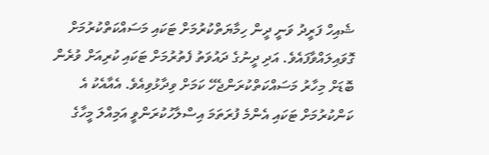ޝެއިހް ފަރީދު ވަނީ ދީން ހިމާޔަތްކުރުމަށް ޓަކައި މަސައްކަތްކުރުމަށް ގޮވައިލައްވާފައެވެ. އަދި ދީނުގެ ދައުވަތު ފެތުރުމަށް ޓަކައި ކުރިއަށް ވުރެން ބޮޑަށް މިހާރު މަސައްކަތްކުރަންޖެހޭ ކަމަށް ވިދާޅުވިއެވެ. އެއާއެކު އެ ކަންކުރުމަށް ޓަކައި އެންމެ ފުރަތަމަ އިސްލާހުކުރަންވީ އަމިއްލަ މީހާގެ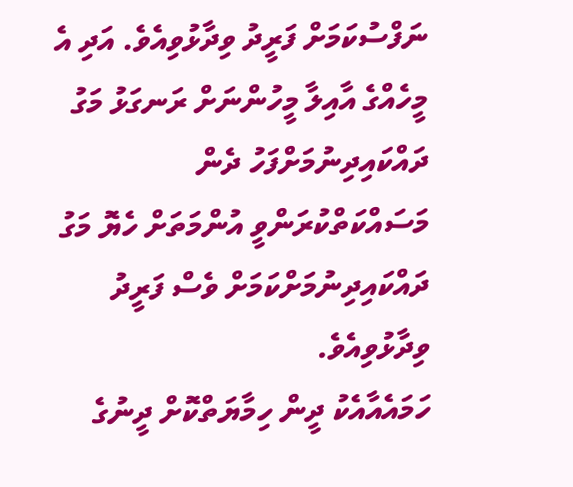ނަފްސުކަމަށް ފަރީދު ވިދާޅުވިއެވެ. އަދި އެ މީހެއްގެ އާއިލާ މީހުންނަށް ރަނގަޅު މަގު ދައްކައިދިނުމަށްފަހު ދެން މަސައްކަތްކުރަންވީ އުންމަތަށް ހެޔޮ މަގު ދައްކައިދިނުމަށްކަމަށް ވެސް ފަރީދު ވިދާޅުވިއެވެ.
ހަމައެއާއެކު ދީން ހިމާޔަތްކޮށް ދީނުގެ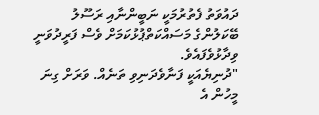ދައުވަތު ފެތުރުމަކީ ނަބީންނާއި ރަސޫލު ބޭކަލުންގެ މަސައްކަތްޕުޅުކަމަށް ވެސް ފަރީދުވަނީ ވިދާޅުވެފައެވެ.
"ދުނިޔެއަކީ ފަނާވެދަނިވި ތަނެއް. ވަރަށް ގިނަ މީހުން އެ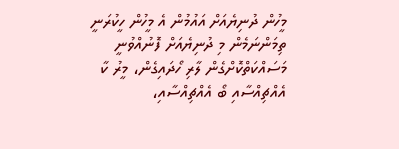މީހުން ދުނިޔެއަށް އައުމުން އެ މީހުން ހީކުރަނީ ތިމަންނަމެން މި ދުނިޔެއަށް ފޮނުއްވުނީ މަސައްކަތްކޮށްގެން ލާރި ހޯދައިގެން، މީރު ކާ އެއްޗިއްސާއި ބޯ އެއްޗިއްސާއި،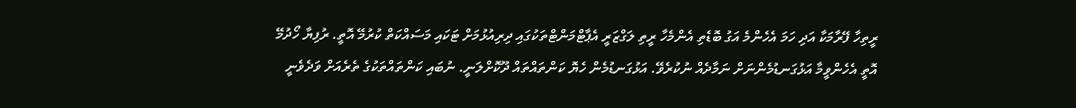ރީތިހާ ފޭރާމަކާ އަދި ހަމަ އެހެންމެ އަގު ބޮޑެތި އެންމެހާ ރީތި ލަގްޒަރީ އެޕާޓްމަންޓްތަކުގައި ދިރިއުޅުމަށް ޓަކައި މަސައްކަތް ކުރުމޭ އޮތީ. ރުފިޔާ ހޯދުމޭ އޮތީ އެހެންވީމާ އަޅުގަނޑުމެންނަށް ނަމާދެއް ނުކުރެވޭ. އަޅުގަނޑުމެން ހެޔޮ ކަންތައްތައް ދޫކޮށްލަނީ. ނުބައި ކަންތައްތަކުގެ ތެރެއަށް ވަދެވެނީ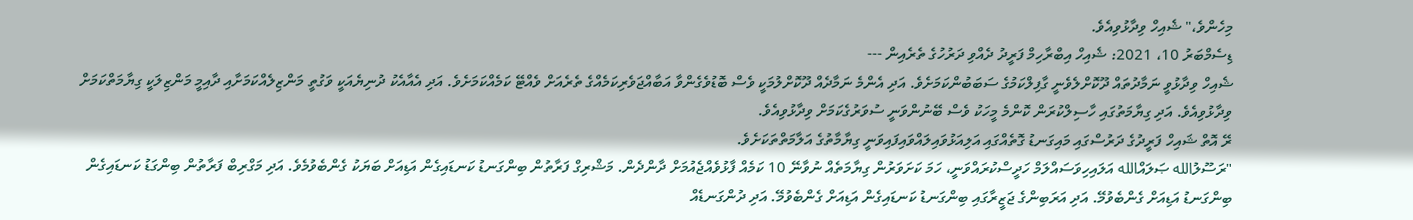މިހެންވެ،" ޝެއިހް ވިދާޅުވިއެވެ.
ޑިސެމްބަރު 10، 2021: ޝެއިހް އިބްރާހިމް ފަރީދު ދެއްވި ދަރުހުގެ ތެރެއިން ---
ޝެއިހް ވިދާޅުވީ ނަމާދުތައް ދޫކޮށްލެވެނީ ގާފިލްކަމުގެ ސަބަބުންކަމަށެވެ. އަދި އެންމެ ނަމާދެއް ދޫކޮށްލުމަކީ ވެސް ބޮޑުވެގެންވާ އަބާއްޖަވެރިކަމެއްގެ ތެރެއަށް ވެއްޓޭ ކަމެއްކަމަށެވެ. އަދި އެއާއެކު ދުނިޔެއަކީ ވަގުތީ މަންޒިލެއްކަމަށާއި ދާއިމީ މަންޒިލަކީ ގިޔާމަތްކަމަށް ވިދާޅުވިއެވެ. އަދި ގިޔާމަތުގައި ހާސިލްކުރަން ކޮންމެ މީހަކު ވެސް ބޭނުންވަނީ ސުވަރުގެކަމަށް ވިދާޅުވިއެވެ.
ރޭ އޮތް ޝައިހް ފަރީދުގެ ދަރުސްގައި މައިގަނޑު ގޮތެއްގައި އަލިއަޅުވައިލައްވައިފައިވަނީ ގިޔާމާތުގެ އަލާމަތްތަކަށެވެ.
"ރަސޫލުالله ޞަލައްالله އަލައިހިވަސައްލަމް ހަދީސްކުރައްވަނީ، ހަމަ ކަށަވަރުން ގިޔާމަތެއް ނުވާނޭ 10 ކަމެއް ފާޅުވެއްޖެއުމަށް ދާންދެން. މަޝްރިގް ފަރާތުން ބިންގަނޑު ކަނޑައިގެން އަޑިއަށް ބަޔަކު ގެންބެވުމެވެ. އަދި މަގްރިބް ފަރާތުން ބިންގަޑު ކަނޑައިގެން ބިންގަނޑު އަޑިއަށް ގެންބެވުމޭ. އަދި އަރަބިންގެ ޖަޒީރާގައި ބިންގަނޑު ކަނޑައިގެން އަޑިއަށް ގެންބެވުމޭ. އަދި ދުންގަނޑެއް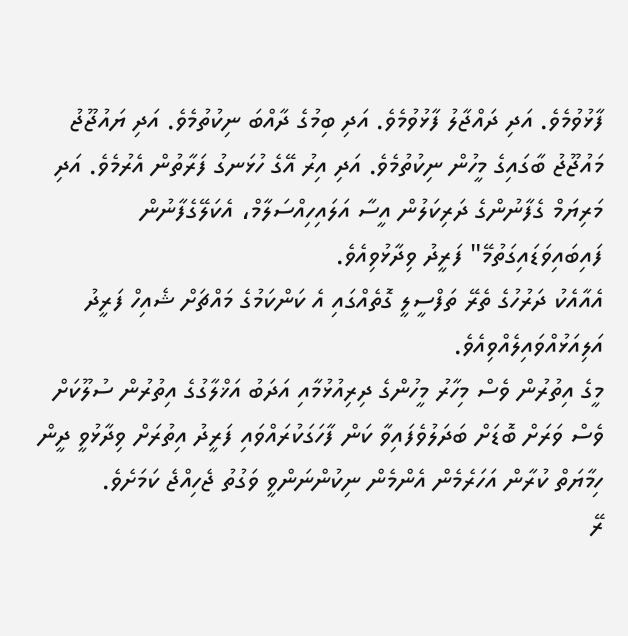ފާޅުވުމެވެ. އަދި ދައްޖާލު ފާޅުވުމެވެ. އަދި ބިމުގެ ދާއްބަ ނިކުތުމެވެ. އަދި ޔައުޖޫޖު މައުޖޫޖު ބާގައިގެ މީހުން ނިކުތުމެވެ. އަދި އިރު އޭގެ ހުޅަނގު ފަރާތުން އެރުމެވެ. އަދި މަރިޔަމް ގެފާނުންގެ ދަރިކަލުން އީސާ އަލައިހިއްސަލާމް، އެކަލޭގެފާނުން ފައިބައިވަޑައިގަތުމޭ" ފަރީދު ވިދާޅުވިއެވެ.
އެއާއެކު ދަރުހުގެ ތެރޭ ތަފްސީލީ ގޮތެއްގައި އެ ކަންކަމުގެ މައްޗަށް ޝެއިހް ފަރީދު އަލިއަޅުއްވައިލެއްވިއެވެ.
މީގެ އިތުރުން ވެސް މިހާރު މީހުންގެ ދިރިއުޅުމާއި އަދަބު އަޚްލާގުގެ އިތުރުން ސުލޫކަށް ވެސް ވަރަށް ބޮޑަށް ބަދަލުވެފައިވާ ކަން ފާހަގަކުރައްވައި ފަރީދު އިތުރަށް ވިދާޅުވީ ދީން ހިމާޔަތް ކުރާން އަހަރެމެން އެންމެން ނިކުންނަންވީ ވަގުތު ޖެހިއްޖެ ކަމަށެވެ.
ރޭ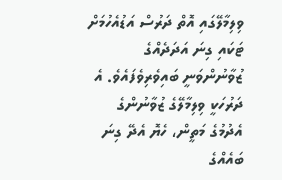ވިލިމާލޭގައި އޮތް ދަރުސް އަޑުއެހުމަށް ޓަކައި ގިނަ އަދަދެއްގެ ޒުވާނުންވަނީ ބައިވެރިވެފައެވެ. އެ ދަރުހަކީ ވިލިމާލޭގެ ޒުވާނުންގެ އެދުމުގެ މަތީން، ހެޔޮ އެދޭ ގިނަ ބައެއްގެ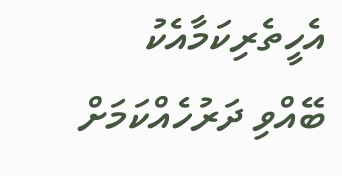އެހީތެރިކަމާއެކު ބޭއްވި ދަރުހެއްކަމަށް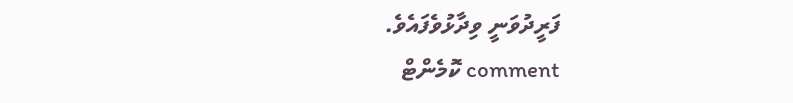ފަރީދުވަނީ ވިދާޅުވެފައެވެ.
comment ކޮމެންޓް